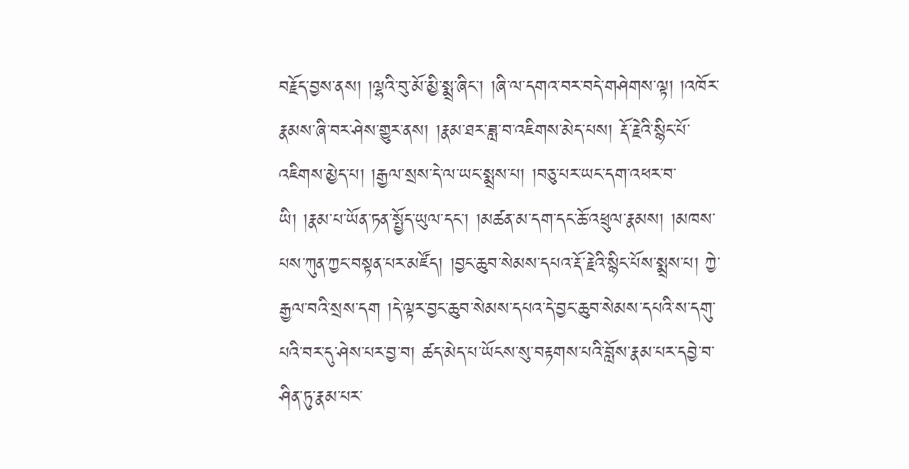བརྗོད་བྱས་ནས། །ལྷའི་བུ་མོ་མྱི་སྨྲ་ཞིང་། །ཞི་ལ་དགའ་བར་བདེ་གཤེགས་ལྟ། །འཁོར་རྣམས་ཞི་བར་ཤེས་གྱུར་ནས། །རྣམ་ཐར་ཟླ་བ་འཇིགས་མེད་པས། རྡོ་རྗེའི་སྙིང་པོ་འཇིགས་མྱེད་པ། །རྒྱལ་སྲས་དེ་ལ་ཡང་སྨྲས་པ། །བཅུ་པར་ཡང་དག་འཕར་བ་ཡི། །རྣམ་པ་ཡོན་ཏན་སྤྱོད་ཡུལ་དང་། །མཚན་མ་དག་དང་ཆོ་འཕྲུལ་རྣམས། །མཁས་པས་ཀུན་ཀྱང་བསྟན་པར་མཛོད། །བྱང་ཆུབ་སེམས་དཔའ་རྡོ་རྗེའི་སྙིང་པོས་སྨྲས་པ། ཀྱེ་རྒྱལ་བའི་སྲས་དག །དེ་ལྟར་བྱང་ཆུབ་སེམས་དཔའ་དེ་བྱང་ཆུབ་སེམས་དཔའི་ས་དགུ་པའི་བར་དུ་ཤེས་པར་བྱ་བ། ཚད་མེད་པ་ཡོངས་སུ་བརྟགས་པའི་བློས་རྣམ་པར་དབྱེ་བ་ཤིན་ཏུ་རྣམ་པར་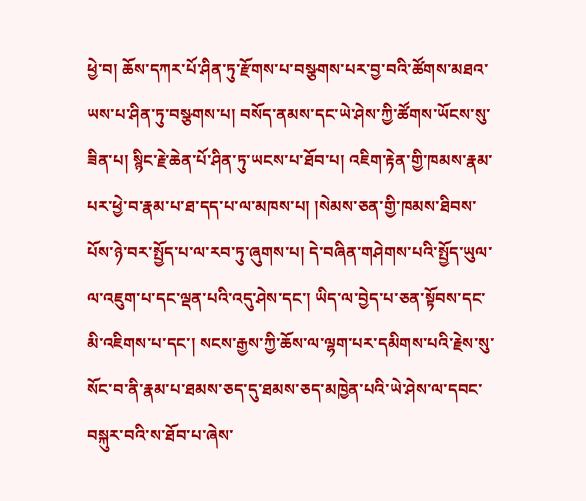ཕྱེ་བ། ཆོས་དཀར་པོ་ཤིན་ཏུ་རྫོགས་པ་བསྩགས་པར་བྱ་བའི་ཚོགས་མཐའ་ཡས་པ་ཤིན་ཏུ་བསྩགས་པ། བསོད་ནམས་དང་ཡེ་ཤེས་ཀྱི་ཚོགས་ཡོངས་སུ་ཟིན་པ། སྙིང་རྗེ་ཆེན་པོ་ཤིན་ཏུ་ཡངས་པ་ཐོབ་པ། འཇིག་རྟེན་གྱི་ཁམས་རྣམ་པར་ཕྱེ་བ་རྣམ་པ་ཐ་དད་པ་ལ་མཁས་པ། །སེམས་ཅན་གྱི་ཁམས་ཐིབས་པོས་ཉེ་བར་སྤྱོད་པ་ལ་རབ་ཏུ་ཞུགས་པ། དེ་བཞིན་གཤེགས་པའི་སྤྱོད་ཡུལ་ལ་འཇུག་པ་དང་ལྡན་པའི་འདུ་ཤེས་དང་། ཡིད་ལ་བྱེད་པ་ཅན་སྟོབས་དང་མི་འཇིགས་པ་དང་། སངས་རྒྱས་ཀྱི་ཆོས་ལ་ལྷག་པར་དམིགས་པའི་རྗེས་སུ་སོང་བ་ནི་རྣམ་པ་ཐམས་ཅད་དུ་ཐམས་ཅད་མཁྱེན་པའི་ཡེ་ཤེས་ལ་དབང་བསྐུར་བའི་ས་ཐོབ་པ་ཞེས་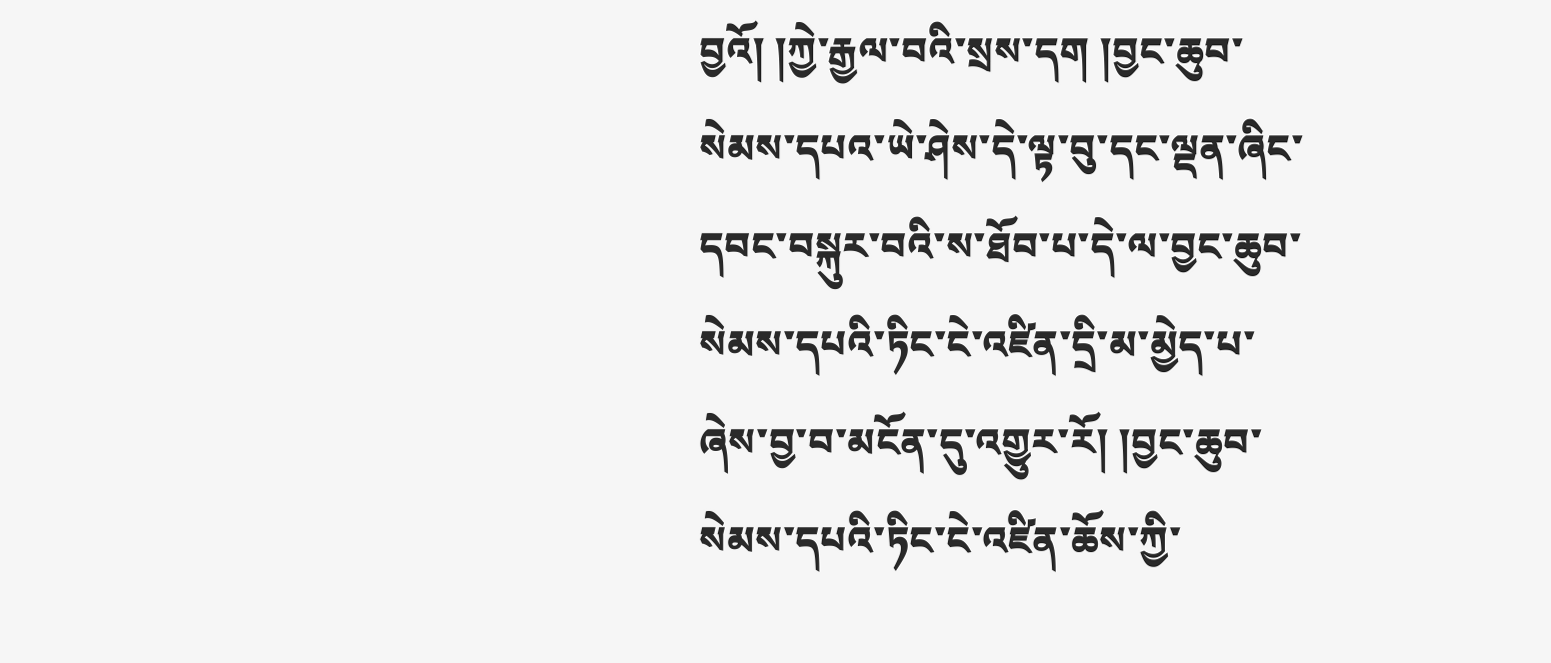བྱའོ། །ཀྱེ་རྒྱལ་བའི་སྲས་དག །བྱང་ཆུབ་སེམས་དཔའ་ཡེ་ཤེས་དེ་ལྟ་བུ་དང་ལྡན་ཞིང་དབང་བསྐུར་བའི་ས་ཐོབ་པ་དེ་ལ་བྱང་ཆུབ་སེམས་དཔའི་ཏིང་ངེ་འཛིན་དྲི་མ་མྱེད་པ་ཞེས་བྱ་བ་མངོན་དུ་འགྱུར་རོ། །བྱང་ཆུབ་སེམས་དཔའི་ཏིང་ངེ་འཛིན་ཆོས་ཀྱི་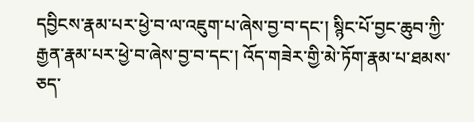དབྱིངས་རྣམ་པར་ཕྱེ་བ་ལ་འཇུག་པ་ཞེས་བྱ་བ་དང་། སྙིང་པོ་བྱང་ཆུབ་ཀྱི་རྒྱན་རྣམ་པར་ཕྱེ་བ་ཞེས་བྱ་བ་དང་། འོད་གཟེར་གྱི་མེ་ཏོག་རྣམ་པ་ཐམས་ཅད་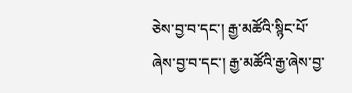ཅེས་བྱ་བ་དང་། རྒྱ་མཚོའི་སྙིང་པོ་ཞེས་བྱ་བ་དང་། རྒྱ་མཚོའི་རྒྱ་ཞེས་བྱ་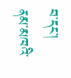བ་དང་། ནམ་མཁའི་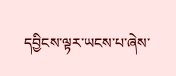དབྱིངས་ལྟར་ཡངས་པ་ཞེས་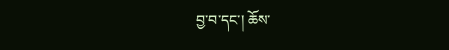བྱ་བ་དང་། ཆོས་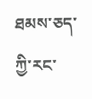ཐམས་ཅད་ཀྱི་རང་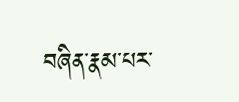བཞིན་རྣམ་པར་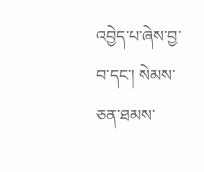འབྱེད་པ་ཞེས་བྱ་བ་དང་། སེམས་ཅན་ཐམས་